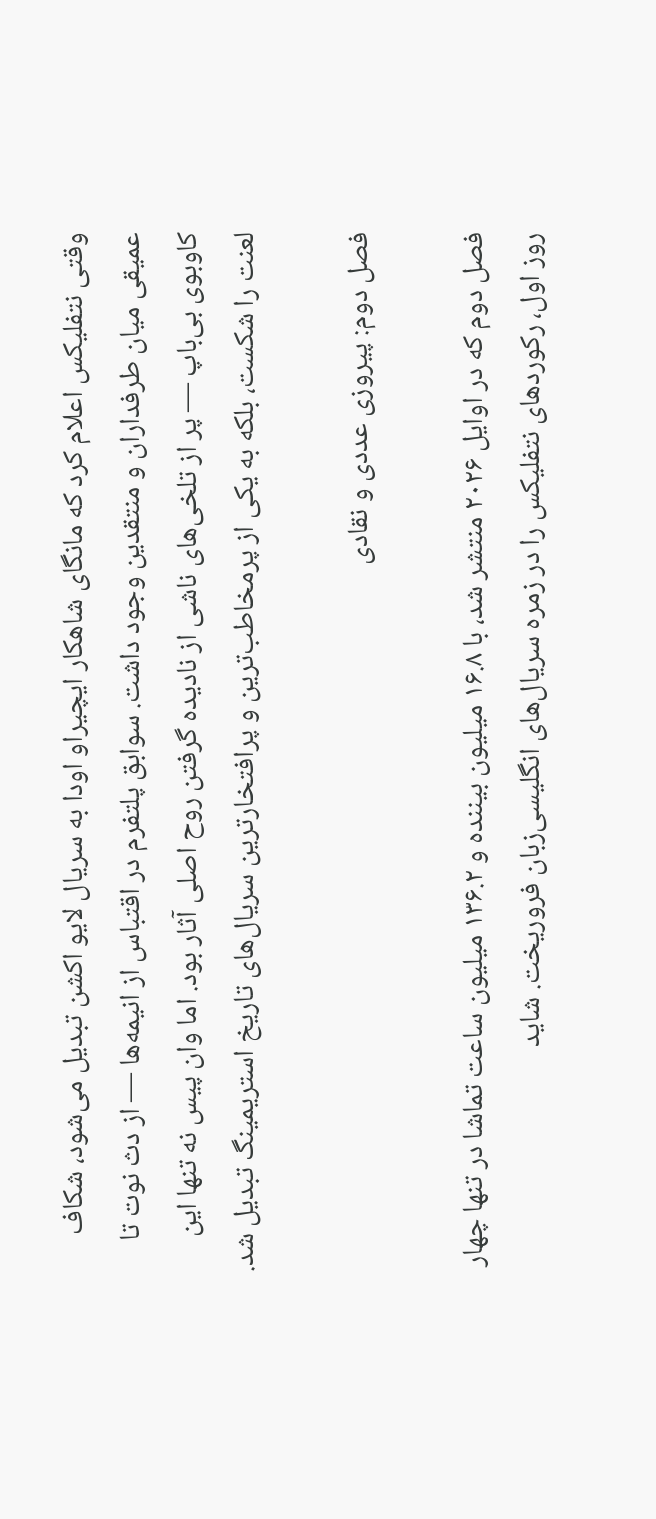وقتی نتفلیکس اعلام کرد که مانگای شاهکار ایچیراو اودا به سریال لایو اکشن تبدیل می‌شود، شکاف عمیقی میان طرفداران و منتقدین وجود داشت. سوابق پلتفرم در اقتباس از انیمه‌ها — از دث نوت تا کاوبوی بی‌باپ — پر از تلخی‌های ناشی از نادیده گرفتن روح اصلی آثار بود. اما وان پیس نه تنها این لعنت را شکست، بلکه به یکی از پرمخاطب‌ترین و پرافتخارترین سریال‌های تاریخ استریمینگ تبدیل شد.

فصل دوم: پیروزی عددی و نقادی

فصل دوم که در اوایل ۲۰۲۶ منتشر شد، با ۱۶.۸ میلیون بیننده و ۱۳۶.۲ میلیون ساعت تماشا در تنها چهار روز اول، رکوردهای نتفلیکس را در زمره سریال‌های انگلیسی‌زبان فروریخت. شاید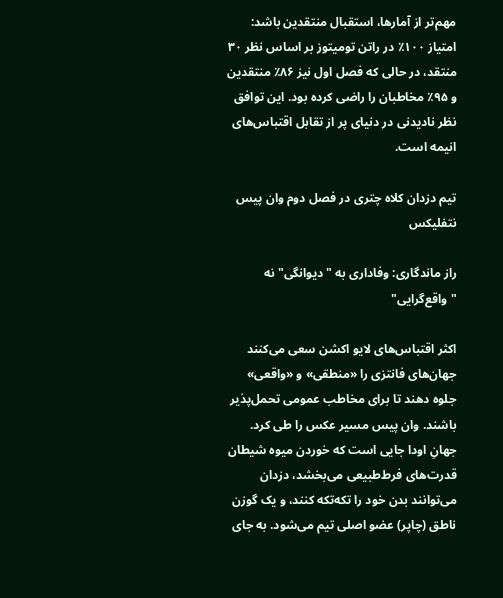مهم‌تر از آمارها، استقبال منتقدین باشد: امتیاز ۱۰۰٪ در راتن تومیتوز بر اساس نظر ۳۰ منتقد، در حالی که فصل اول نیز ۸۶٪ منتقدین و ۹۵٪ مخاطبان را راضی کرده بود. این توافق نظر نادیدنی در دنیای پر از تقابل اقتباس‌های انیمه است.

تیم دزدان کلاه چتری در فصل دوم وان پیس نتفلیکس

راز ماندگاری: وفاداری به "دیوانگی" نه "واقع‌گرایی"

اکثر اقتباس‌های لایو اکشن سعی می‌کنند جهان‌های فانتزی را «منطقی» و «واقعی» جلوه دهند تا برای مخاطب عمومی تحمل‌پذیر باشند. وان پیس مسیر عکس را طی کرد. جهانِ اودا جایی است که خوردن میوه شیطان قدرت‌های فرط‌طبیعی می‌بخشد، دزدان می‌توانند بدن خود را تکه‌تکه کنند، و یک گوزن ناطق (چاپر) عضو اصلی تیم می‌شود. به جای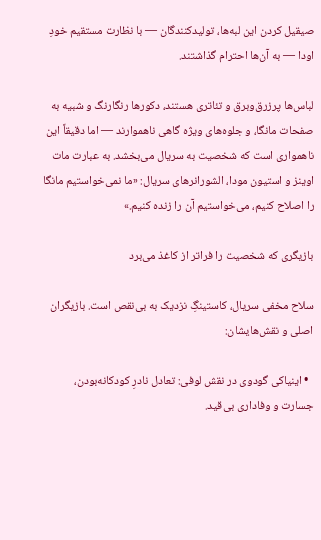صیقیل کردن این لبه‌ها، تولیدکنندگان — با نظارت مستقیم خودِ اودا — به آن‌ها احترام گذاشتند.

لباس‌ها پرزرق‌وبرق و تئاتری هستند، دکورها رنگارنگ و شبیه به صفحات مانگا، و جلوه‌های ویژه گاهی ناهموارند — اما دقیقاً این ناهمواری است که شخصیت به سریال می‌بخشد. به عبارت مات اوینز و استیون مودا، الشورانرهای سریال: «ما نمی‌خواستیم مانگا را اصلاح کنیم، می‌خواستیم آن را زنده کنیم.»

بازیگری که شخصیت را فراتر از کاغذ می‌برد

سلاح مخفی سریال، کاستینگِ نزدیک به بی‌نقص است. بازیگران اصلی و نقش‌هایشان:

  • اینیاکی گودوی در نقش لوفی: تعادل نادرِ کودکانه‌بودن، جسارت و وفاداری بی‌قید.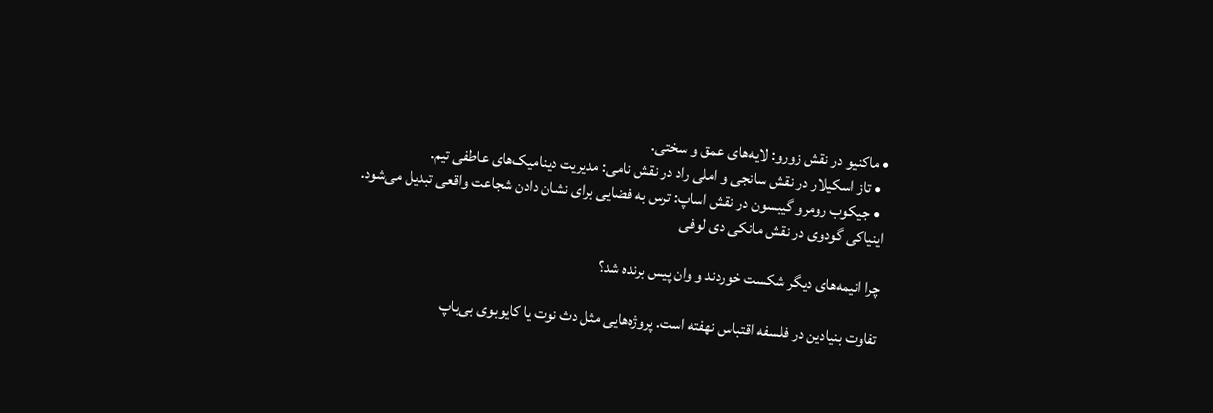• ماکنیو در نقش زورو: لایه‌های عمق و سختی.
  • تاز اسکیلار در نقش سانجی و املی راد در نقش نامی: مدیریت دینامیک‌های عاطفی تیم.
  • جیکوب رومرو گیبسون در نقش اساپ: ترس به فضایی برای نشان دادن شجاعت واقعی تبدیل می‌شود.
اینیاکی گودوی در نقش مانکی دی لوفی

چرا انیمه‌های دیگر شکست خوردند و وان پیس برنده شد؟

تفاوت بنیادین در فلسفه اقتباس نهفته است. پروژه‌هایی مثل دث نوت یا کایوبوی بی‌باپ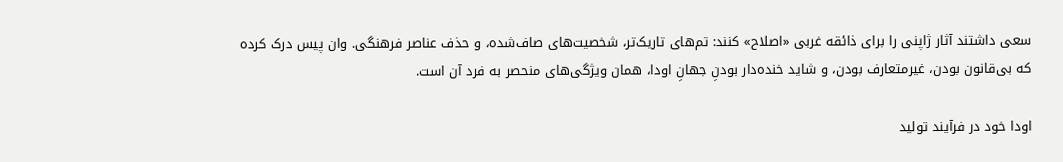سعی داشتند آثار ژاپنی را برای ذائقه غربی «اصلاح» کنند: تم‌های تاریک‌تر، شخصیت‌های صاف‌شده، و حذف عناصر فرهنگی. وان پیس درک کرده که بی‌قانون بودن، غیرمتعارف بودن، و شاید خنده‌دار بودنِ جهانِ اودا، همان ویژگی‌های منحصر به فرد آن است.

اودا خود در فرآیند تولید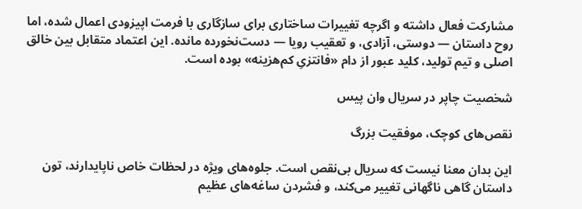مشارکت فعال داشته و اگرچه تغییرات ساختاری برای سازگاری با فرمت اپیزودی اعمال شده، اما روح داستان — دوستی، آزادی، و تعقیب رویا — دست‌نخورده مانده. این اعتماد متقابل بین خالق اصلی و تیم تولید، کلید عبور از دام «فانتزیِ کم‌هزینه» بوده است.

شخصیت چاپر در سریال وان پیس

نقص‌های کوچک، موفقیت بزرگ

این بدان معنا نیست که سریال بی‌نقص است. جلوه‌های ویژه در لحظات خاص ناپایدارند، تون داستان گاهی ناگهانی تغییر می‌کند، و فشردن ساغه‌های عظیم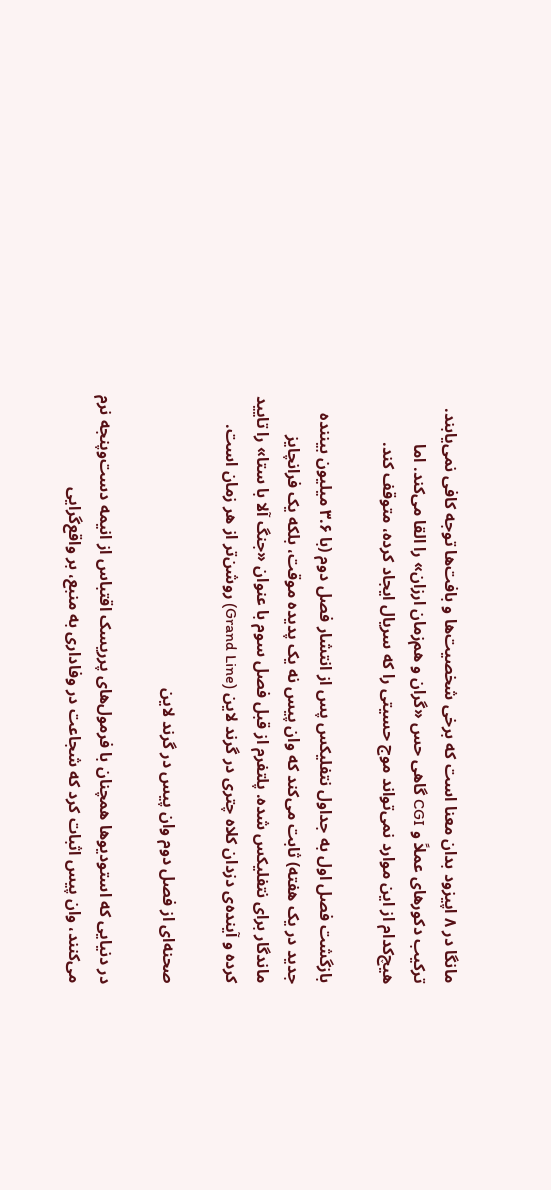مانگا در ۸ اپیزود بدان معنا است که برخی شخصیت‌ها و بافت‌ها توجه کافی نمی‌یابند. ترکیب دکورهای عملاً و CGI گاهی حس «گران و هم‌زمان ارزان» را القا می‌کند. اما هیچ‌کدام از این موارد نمی‌تواند موج حسیتی را که سریال ایجاد کرده، متوقف کند.

بازگشت فصل اول به جداول نتفلیکس پس از انتشار فصل دوم (با ۳.۶ میلیون بیننده جدید در یک هفته) ثابت می‌کند که وان پیس نه یک پدیده موقت، بلکه یک فرانچایز ماندگار برای نتفلیکس شده. پلتفرم از قبل فصل سوم با عنوان «جنگ آلا با ستا» را تایید کرده و آینده‌ی دزدان کلاه چتری در گرند لاین (Grand Line) روشن‌تر از هر زمان است.

صحنه‌ای از فصل دوم وان پیس در گرند لاین

در دنیایی که استودیوها همچنان با فرمول‌های پرریسک اقتباس از انیمه دست‌وپنجه نرم می‌کنند، وان پیس اثبات کرد که شجاعت در وفاداری به منبع، بر واقع‌گرایی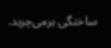ساختگی برمی‌چربد.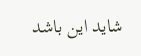شاید این باشد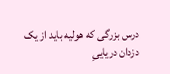درس بزرگی که هولیه باید از یک دزدان دریاییِ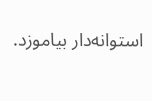استوانه‌دار بیاموزد.